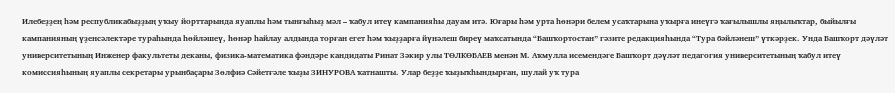Илебеҙҙең һәм республикабыҙҙың уҡыу йорттарында яуаплы һәм тынғыһыҙ мәл – ҡабул итеү кампанияһы дауам итә. Юғары һәм урта һөнәри белем усаҡтарына уҡырға инеүгә ҡағылышлы яңылыҡтар, быйылғы кампанияның үҙенсәлектәре тураһында һөйләшеү, һөнәр һайлау алдында торған егет һәм ҡыҙҙарға йүнәлеш биреү маҡсатында “Башҡортостан” гәзите редакцияһында “Тура бәйләнеш” үткәрҙек. Унда Башҡорт дәүләт университетының Инженер факультеты деканы, физика-математика фәндәре кандидаты Ринат Зәкир улы ТӨЛКӨБАЕВ менән М. Аҡмулла исемендәге Башҡорт дәүләт педагогия университетының ҡабул итеү комиссияһының яуаплы секретары урынбаҫары Зөлфиә Сәйетғәле ҡыҙы ЗИНУРОВА ҡатнашты. Улар беҙҙе ҡыҙыҡһындырған, шулай уҡ тура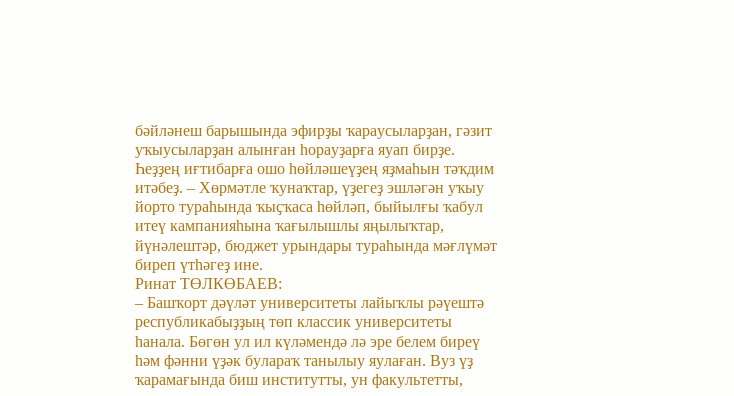бәйләнеш барышында эфирҙы ҡараусыларҙан, гәзит уҡыусыларҙан алынған һорауҙарға яуап бирҙе. Һеҙҙең иғтибарға ошо һөйләшеүҙең яҙмаһын тәҡдим итәбеҙ. – Хөрмәтле ҡунаҡтар, үҙегеҙ эшләгән уҡыу йорто тураһында ҡыҫҡаса һөйләп, быйылғы ҡабул итеү кампанияһына ҡағылышлы яңылыҡтар, йүнәлештәр, бюджет урындары тураһында мәғлүмәт биреп үтһәгеҙ ине.
Ринат ТӨЛКӨБАЕВ:
– Башҡорт дәүләт университеты лайыҡлы рәүештә республикабыҙҙың төп классик университеты һанала. Бөгөн ул ил күләмендә лә эре белем биреү һәм фәнни үҙәк булараҡ танылыу яулаған. Вуз үҙ ҡарамағында биш институтты, ун факультетты,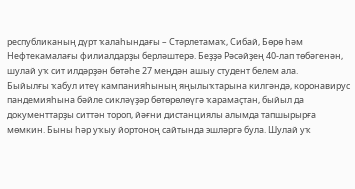республиканың дүрт ҡалаһындағы – Стәрлетамаҡ, Сибай, Бөрө һәм Нефтекамалағы филиалдарҙы берләштерә. Беҙҙә Рәсәйҙең 40-лап төбәгенән, шулай уҡ сит илдәрҙән бөтәһе 27 меңдән ашыу студент белем ала.
Быйылғы ҡабул итеү кампанияһының яңылыҡтарына килгәндә, коронавирус пандемияһына бәйле сикләүҙәр бөтөрөлөүгә ҡарамаҫтан, быйыл да документтарҙы ситтән тороп, йәғни дистанциялы алымда тапшырырға мөмкин. Быны һәр уҡыу йортоноң сайтында эшләргә була. Шулай уҡ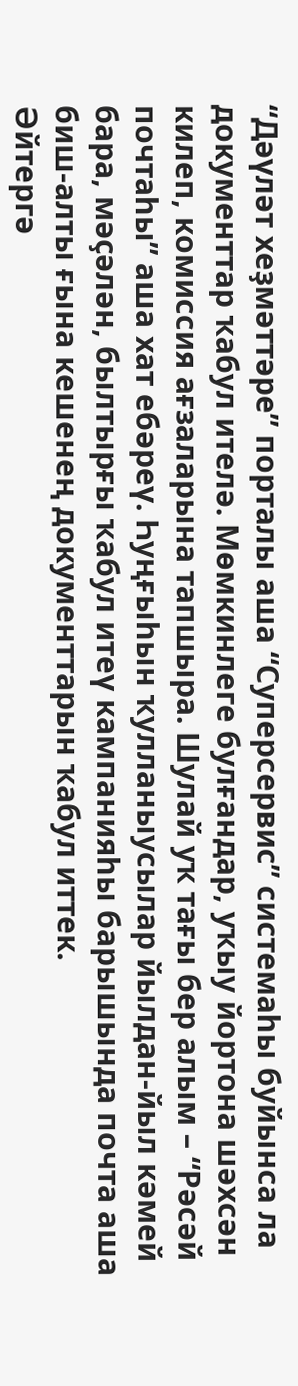“Дәүләт хеҙмәттәре” порталы аша “Суперсервис” системаһы буйынса ла документтар ҡабул ителә. Мөмкинлеге булғандар, уҡыу йортона шәхсән килеп, комиссия ағзаларына тапшыра. Шулай уҡ тағы бер алым – “Рәсәй почтаһы” аша хат ебәреү. Һуңғыһын ҡулланыусылар йылдан-йыл кәмей бара, мәҫәлән, былтырғы ҡабул итеү кампанияһы барышында почта аша биш-алты ғына кешенең документтарын ҡабул иттек.
Әйтергә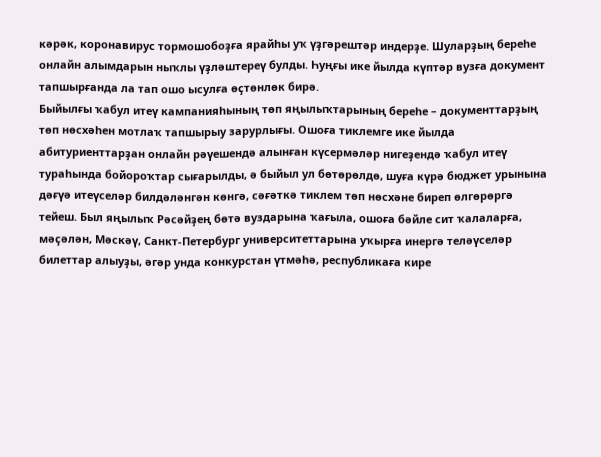кәрәк, коронавирус тормошобоҙға ярайһы уҡ үҙгәрештәр индерҙе. Шуларҙың береһе онлайн алымдарын ныҡлы үҙләштереү булды. Һуңғы ике йылда күптәр вузға документ тапшырғанда ла тап ошо ысулға өҫтөнлөк бирә.
Быйылғы ҡабул итеү кампанияһының төп яңылыҡтарының береһе – документтарҙың төп нөсхәһен мотлаҡ тапшырыу зарурлығы. Ошоға тиклемге ике йылда абитуриенттарҙан онлайн рәүешендә алынған күсермәләр нигеҙендә ҡабул итеү тураһында бойороҡтар сығарылды, ә быйыл ул бөтөрөлдө, шуға күрә бюджет урынына дәғүә итеүселәр билдәләнгән көнгә, сәғәткә тиклем төп нөсхәне биреп өлгөрөргә тейеш. Был яңылыҡ Рәсәйҙең бөтә вуздарына ҡағыла, ошоға бәйле сит ҡалаларға, мәҫәлән, Мәскәү, Санкт-Петербург университеттарына уҡырға инергә теләүселәр билеттар алыуҙы, әгәр унда конкурстан үтмәһә, республикаға кире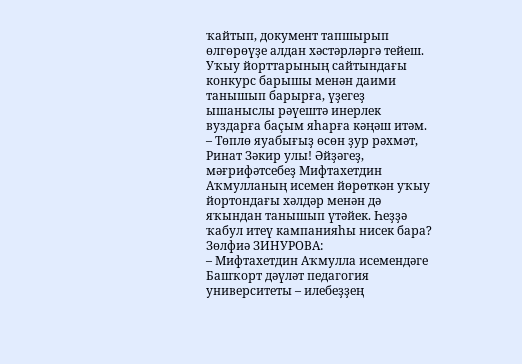ҡайтып, документ тапшырып өлгөрөүҙе алдан хәстәрләргә тейеш. Уҡыу йорттарының сайтындағы конкурс барышы менән даими танышып барырға, үҙегеҙ ышаныслы рәүештә инерлек вуздарға баҫым яһарға кәңәш итәм.
– Төплө яуабығыҙ өсөн ҙур рәхмәт, Ринат Зәкир улы! Әйҙәгеҙ, мәғрифәтсебеҙ Мифтахетдин Аҡмулланың исемен йөрөткән уҡыу йортондағы хәлдәр менән дә яҡындан танышып үтәйек. Һеҙҙә ҡабул итеү кампанияһы нисек бара?
Зөлфиә ЗИНУРОВА:
– Мифтахетдин Аҡмулла исемендәге Башҡорт дәүләт педагогия университеты – илебеҙҙең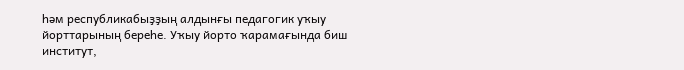һәм республикабыҙҙың алдынғы педагогик уҡыу йорттарының береһе. Уҡыу йорто ҡарамағында биш институт,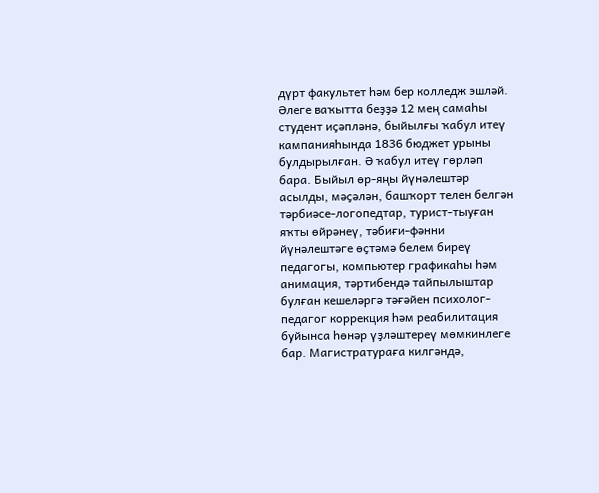дүрт факультет һәм бер колледж эшләй. Әлеге ваҡытта беҙҙә 12 мең самаһы студент иҫәпләнә, быйылғы ҡабул итеү кампанияһында 1836 бюджет урыны булдырылған. Ә ҡабул итеү гөрләп бара. Быйыл өр-яңы йүнәлештәр асылды, мәҫәлән, башҡорт телен белгән тәрбиәсе-логопедтар, турист-тыуған яҡты өйрәнеү, тәбиғи-фәнни йүнәлештәге өҫтәмә белем биреү педагогы, компьютер графикаһы һәм анимация, тәртибендә тайпылыштар булған кешеләргә тәғәйен психолог-педагог коррекция һәм реабилитация буйынса һөнәр үҙләштереү мөмкинлеге бар. Магистратураға килгәндә,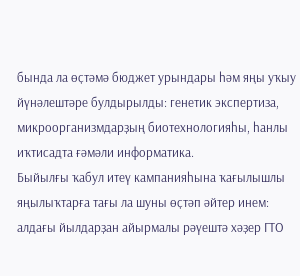бында ла өҫтәмә бюджет урындары һәм яңы уҡыу йүнәлештәре булдырылды: генетик экспертиза, микроорганизмдарҙың биотехнологияһы, һанлы иҡтисадта ғәмәли информатика.
Быйылғы ҡабул итеү кампанияһына ҡағылышлы яңылыҡтарға тағы ла шуны өҫтәп әйтер инем: алдағы йылдарҙан айырмалы рәүештә хәҙер ГТО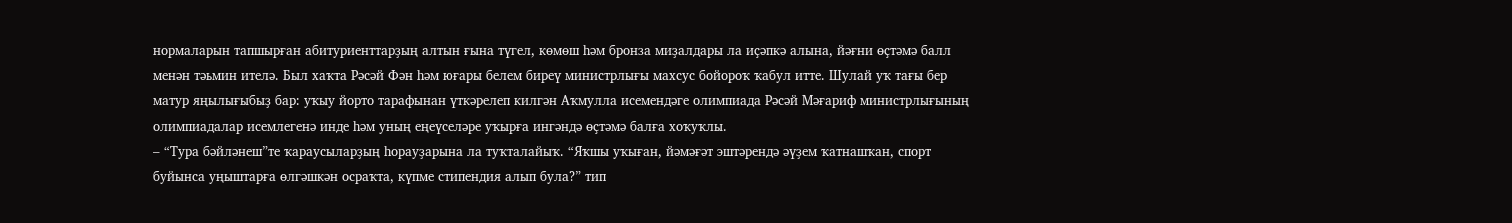нормаларын тапшырған абитуриенттарҙың алтын ғына түгел, көмөш һәм бронза миҙалдары ла иҫәпкә алына, йәғни өҫтәмә балл менән тәьмин ителә. Был хаҡта Рәсәй Фән һәм юғары белем биреү министрлығы махсус бойороҡ ҡабул итте. Шулай уҡ тағы бер матур яңылығыбыҙ бар: уҡыу йорто тарафынан үткәрелеп килгән Аҡмулла исемендәге олимпиада Рәсәй Мәғариф министрлығының олимпиадалар исемлегенә инде һәм уның еңеүселәре уҡырға ингәндә өҫтәмә балға хоҡуҡлы.
– “Тура бәйләнеш”те ҡараусыларҙың һорауҙарына ла туҡталайыҡ. “Яҡшы уҡыған, йәмәғәт эштәрендә әүҙем ҡатнашҡан, спорт буйынса уңыштарға өлгәшкән осраҡта, күпме стипендия алып була?” тип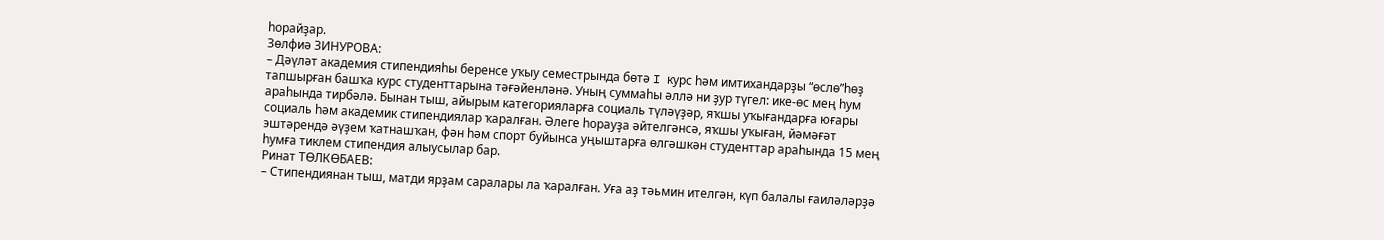һорайҙар.
Зөлфиә ЗИНУРОВА:
– Дәүләт академия стипендияһы беренсе уҡыу семестрында бөтә I курс һәм имтихандарҙы “өслө”һөҙ тапшырған башҡа курс студенттарына тәғәйенләнә. Уның суммаһы әллә ни ҙур түгел: ике-өс мең һум араһында тирбәлә. Бынан тыш, айырым категорияларға социаль түләүҙәр, яҡшы уҡығандарға юғары социаль һәм академик стипендиялар ҡаралған. Әлеге һорауҙа әйтелгәнсә, яҡшы уҡыған, йәмәғәт эштәрендә әүҙем ҡатнашҡан, фән һәм спорт буйынса уңыштарға өлгәшкән студенттар араһында 15 мең һумға тиклем стипендия алыусылар бар.
Ринат ТӨЛКӨБАЕВ:
– Стипендиянан тыш, матди ярҙам саралары ла ҡаралған. Уға аҙ тәьмин ителгән, күп балалы ғаиләләрҙә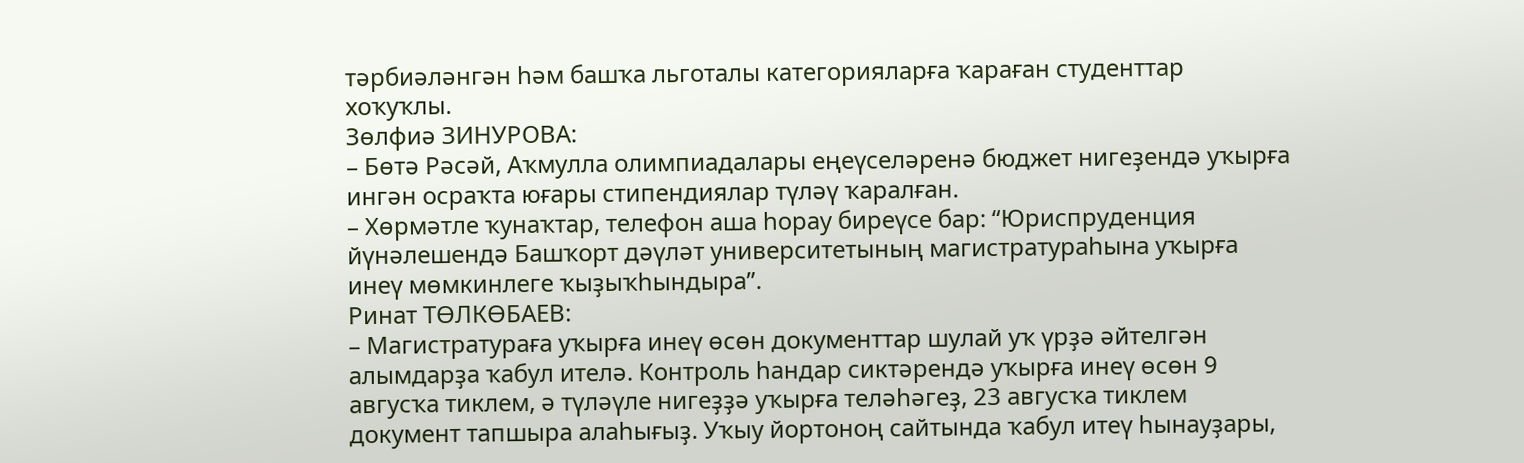тәрбиәләнгән һәм башҡа льготалы категорияларға ҡараған студенттар хоҡуҡлы.
Зөлфиә ЗИНУРОВА:
– Бөтә Рәсәй, Аҡмулла олимпиадалары еңеүселәренә бюджет нигеҙендә уҡырға ингән осраҡта юғары стипендиялар түләү ҡаралған.
– Хөрмәтле ҡунаҡтар, телефон аша һорау биреүсе бар: “Юриспруденция йүнәлешендә Башҡорт дәүләт университетының магистратураһына уҡырға инеү мөмкинлеге ҡыҙыҡһындыра”.
Ринат ТӨЛКӨБАЕВ:
– Магистратураға уҡырға инеү өсөн документтар шулай уҡ үрҙә әйтелгән алымдарҙа ҡабул ителә. Контроль һандар сиктәрендә уҡырға инеү өсөн 9 авгусҡа тиклем, ә түләүле нигеҙҙә уҡырға теләһәгеҙ, 23 авгусҡа тиклем документ тапшыра алаһығыҙ. Уҡыу йортоноң сайтында ҡабул итеү һынауҙары,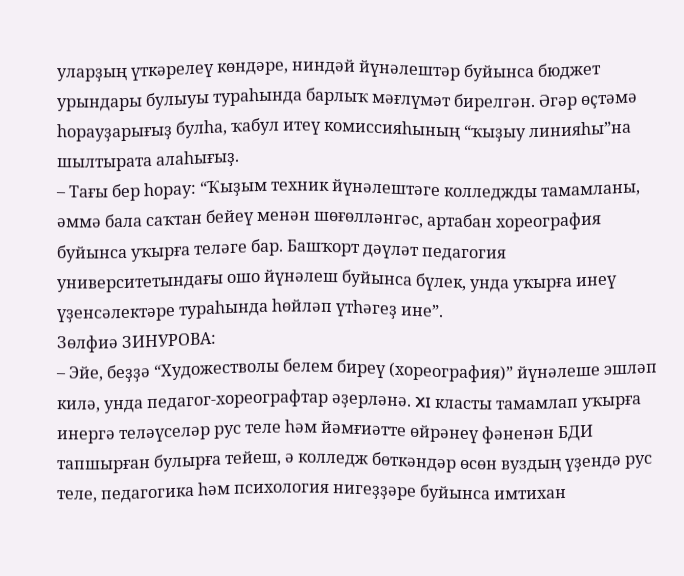уларҙың үткәрелеү көндәре, ниндәй йүнәлештәр буйынса бюджет урындары булыуы тураһында барлыҡ мәғлүмәт бирелгән. Әгәр өҫтәмә һорауҙарығыҙ булһа, ҡабул итеү комиссияһының “ҡыҙыу линияһы”на шылтырата алаһығыҙ.
– Тағы бер һорау: “Ҡыҙым техник йүнәлештәге колледжды тамамланы, әммә бала саҡтан бейеү менән шөғөлләнгәс, артабан хореография буйынса уҡырға теләге бар. Башҡорт дәүләт педагогия университетындағы ошо йүнәлеш буйынса бүлек, унда уҡырға инеү үҙенсәлектәре тураһында һөйләп үтһәгеҙ ине”.
Зөлфиә ЗИНУРОВА:
– Эйе, беҙҙә “Художестволы белем биреү (хореография)” йүнәлеше эшләп килә, унда педагог-хореографтар әҙерләнә. XI класты тамамлап уҡырға инергә теләүселәр рус теле һәм йәмғиәтте өйрәнеү фәненән БДИ тапшырған булырға тейеш, ә колледж бөткәндәр өсөн вуздың үҙендә рус теле, педагогика һәм психология нигеҙҙәре буйынса имтихан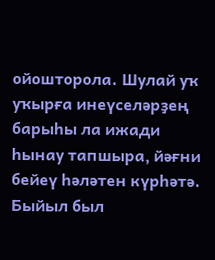ойошторола. Шулай уҡ уҡырға инеүселәрҙең барыһы ла ижади һынау тапшыра, йәғни бейеү һәләтен күрһәтә. Быйыл был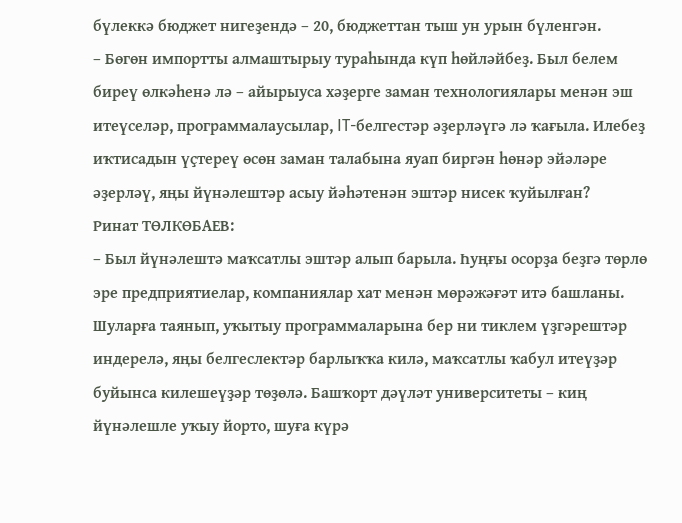бүлеккә бюджет нигеҙендә – 20, бюджеттан тыш ун урын бүленгән.
– Бөгөн импортты алмаштырыу тураһында күп һөйләйбеҙ. Был белем биреү өлкәһенә лә – айырыуса хәҙерге заман технологиялары менән эш итеүселәр, программалаусылар, IT-белгестәр әҙерләүгә лә ҡағыла. Илебеҙ иҡтисадын үҫтереү өсөн заман талабына яуап биргән һөнәр эйәләре әҙерләү, яңы йүнәлештәр асыу йәһәтенән эштәр нисек ҡуйылған?
Ринат ТӨЛКӨБАЕВ:
– Был йүнәлештә маҡсатлы эштәр алып барыла. Һуңғы осорҙа беҙгә төрлө эре предприятиелар, компаниялар хат менән мөрәжәғәт итә башланы. Шуларға таянып, уҡытыу программаларына бер ни тиклем үҙгәрештәр индерелә, яңы белгеслектәр барлыҡҡа килә, маҡсатлы ҡабул итеүҙәр буйынса килешеүҙәр төҙөлә. Башҡорт дәүләт университеты – киң йүнәлешле уҡыу йорто, шуға күрә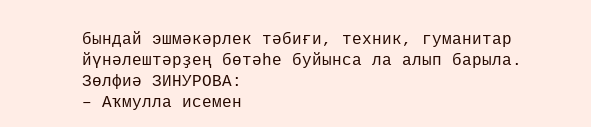бындай эшмәкәрлек тәбиғи, техник, гуманитар йүнәлештәрҙең бөтәһе буйынса ла алып барыла.
Зөлфиә ЗИНУРОВА:
– Аҡмулла исемен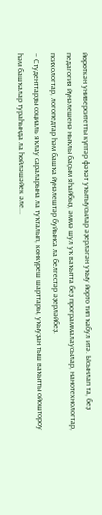йөрөткән университетты күптәр фәҡәт уҡытыусылар әҙерләгән уҡыу йорто тип ҡабул итә. Ысынлап та, беҙ педагогия йүнәлешенә ныҡлы баҫым яһайбыҙ, әммә шул уҡ ваҡытта беҙ программалаусылар, нанотехнологтар, психологтар, логопедтар һәм башҡа йүнәлештәр буйынса ла белгестәр әҙерләйбеҙ.
– Студенттарҙы социаль яҡлау сараларына ла туҡталып, көнкүреш шарттары, уҡыуҙан тыш ваҡытты ойоштороу һәм башҡалар тураһында ла һөйләшәйек әле...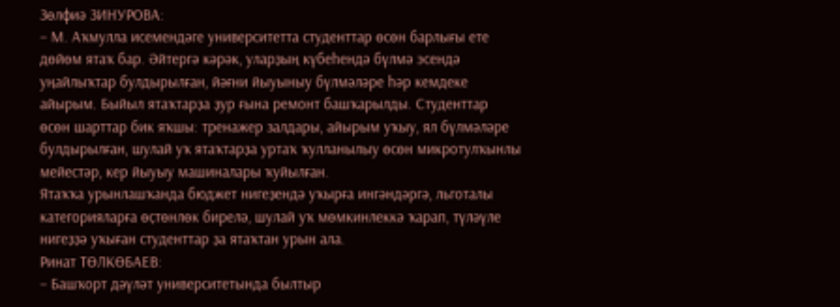Зөлфиә ЗИНУРОВА:
– М. Аҡмулла исемендәге университетта студенттар өсөн барлығы ете дөйөм ятаҡ бар. Әйтергә кәрәк, уларҙың күбеһендә бүлмә эсендә уңайлыҡтар булдырылған, йәғни йыуыныу бүлмәләре һәр кемдеке айырым. Быйыл ятаҡтарҙа ҙур ғына ремонт башҡарылды. Студенттар өсөн шарттар бик яҡшы: тренажер залдары, айырым уҡыу, ял бүлмәләре булдырылған, шулай уҡ ятаҡтарҙа уртаҡ ҡулланылыу өсөн микротулҡынлы мейестәр, кер йыуыу машиналары ҡуйылған.
Ятаҡҡа урынлашҡанда бюджет нигеҙендә уҡырға ингәндәргә, льготалы категорияларға өҫтөнлөк бирелә, шулай уҡ мөмкинлеккә ҡарап, түләүле нигеҙҙә уҡыған студенттар ҙа ятаҡтан урын ала.
Ринат ТӨЛКӨБАЕВ:
– Башҡорт дәүләт университетында былтыр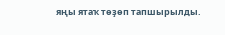яңы ятаҡ төҙөп тапшырылды.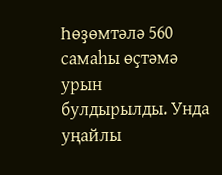Һөҙөмтәлә 560 самаһы өҫтәмә урын булдырылды. Унда уңайлы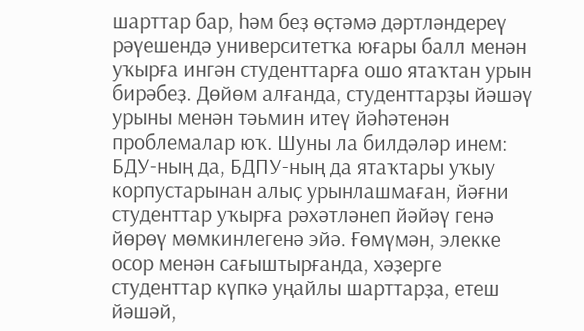шарттар бар, һәм беҙ өҫтәмә дәртләндереү рәүешендә университетҡа юғары балл менән уҡырға ингән студенттарға ошо ятаҡтан урын бирәбеҙ. Дөйөм алғанда, студенттарҙы йәшәү урыны менән тәьмин итеү йәһәтенән проблемалар юҡ. Шуны ла билдәләр инем: БДУ-ның да, БДПУ-ның да ятаҡтары уҡыу корпустарынан алыҫ урынлашмаған, йәғни студенттар уҡырға рәхәтләнеп йәйәү генә йөрөү мөмкинлегенә эйә. Ғөмүмән, элекке осор менән сағыштырғанда, хәҙерге студенттар күпкә уңайлы шарттарҙа, етеш йәшәй,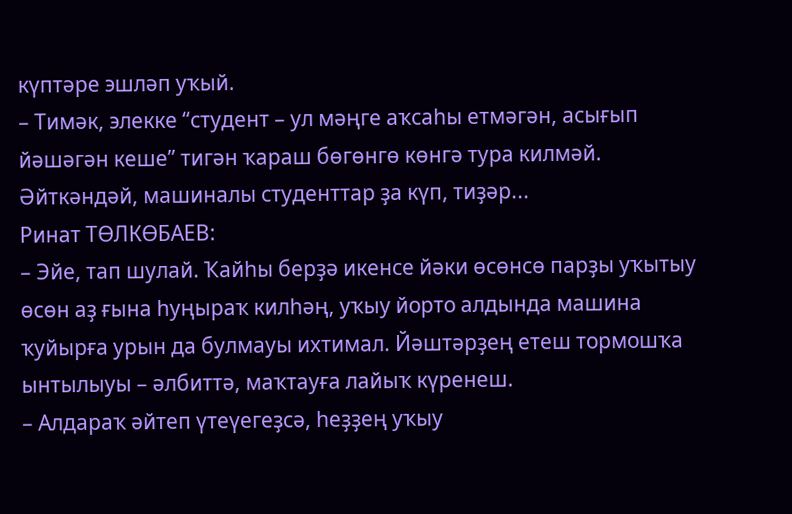күптәре эшләп уҡый.
– Тимәк, элекке “студент – ул мәңге аҡсаһы етмәгән, асығып йәшәгән кеше” тигән ҡараш бөгөнгө көнгә тура килмәй. Әйткәндәй, машиналы студенттар ҙа күп, тиҙәр...
Ринат ТӨЛКӨБАЕВ:
– Эйе, тап шулай. Ҡайһы берҙә икенсе йәки өсөнсө парҙы уҡытыу өсөн аҙ ғына һуңыраҡ килһәң, уҡыу йорто алдында машина ҡуйырға урын да булмауы ихтимал. Йәштәрҙең етеш тормошҡа ынтылыуы – әлбиттә, маҡтауға лайыҡ күренеш.
– Алдараҡ әйтеп үтеүегеҙсә, һеҙҙең уҡыу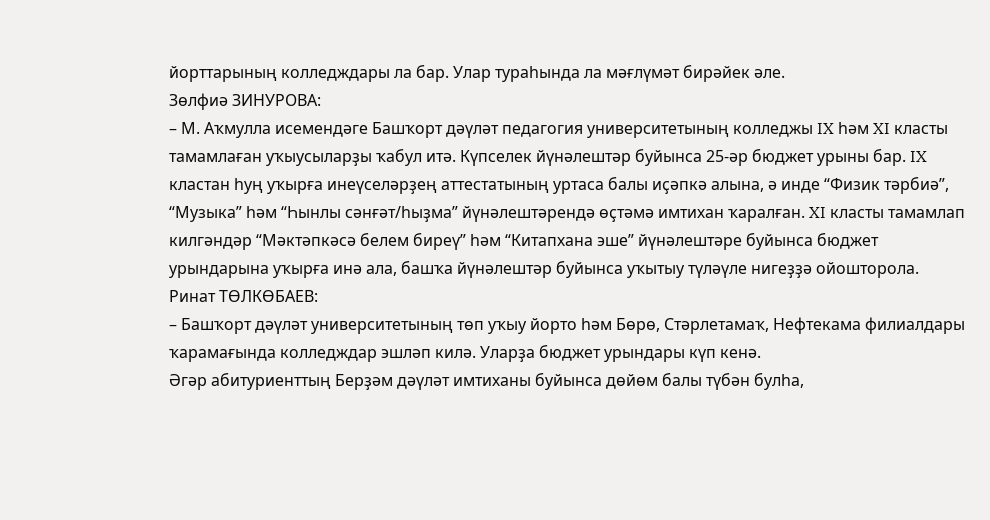йорттарының колледждары ла бар. Улар тураһында ла мәғлүмәт бирәйек әле.
Зөлфиә ЗИНУРОВА:
– М. Аҡмулла исемендәге Башҡорт дәүләт педагогия университетының колледжы IX һәм XI класты тамамлаған уҡыусыларҙы ҡабул итә. Күпселек йүнәлештәр буйынса 25-әр бюджет урыны бар. IX кластан һуң уҡырға инеүселәрҙең аттестатының уртаса балы иҫәпкә алына, ә инде “Физик тәрбиә”, “Музыка” һәм “Һынлы сәнғәт/һыҙма” йүнәлештәрендә өҫтәмә имтихан ҡаралған. XI класты тамамлап килгәндәр “Мәктәпкәсә белем биреү” һәм “Китапхана эше” йүнәлештәре буйынса бюджет урындарына уҡырға инә ала, башҡа йүнәлештәр буйынса уҡытыу түләүле нигеҙҙә ойошторола.
Ринат ТӨЛКӨБАЕВ:
– Башҡорт дәүләт университетының төп уҡыу йорто һәм Бөрө, Стәрлетамаҡ, Нефтекама филиалдары ҡарамағында колледждар эшләп килә. Уларҙа бюджет урындары күп кенә.
Әгәр абитуриенттың Берҙәм дәүләт имтиханы буйынса дөйөм балы түбән булһа,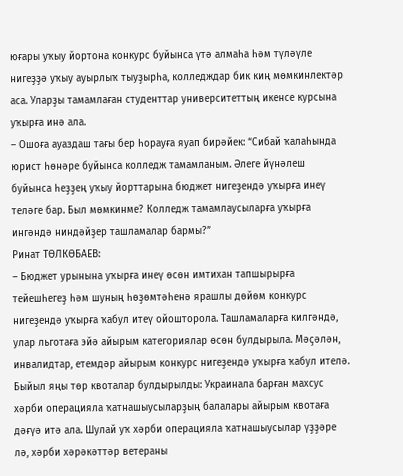юғары уҡыу йортона конкурс буйынса үтә алмаһа һәм түләүле нигеҙҙә уҡыу ауырлыҡ тыуҙырһа, колледждар бик киң мөмкинлектәр аса. Уларҙы тамамлаған студенттар университеттың икенсе курсына уҡырға инә ала.
– Ошоға ауаздаш тағы бер һорауға яуап бирәйек: “Сибай ҡалаһында юрист һөнәре буйынса колледж тамамланым. Әлеге йүнәлеш буйынса һеҙҙең уҡыу йорттарына бюджет нигеҙендә уҡырға инеү теләге бар. Был мөмкинме? Колледж тамамлаусыларға уҡырға ингәндә ниндәйҙер ташламалар бармы?”
Ринат ТӨЛКӨБАЕВ:
– Бюджет урынына уҡырға инеү өсөн имтихан тапшырырға тейешһегеҙ һәм шуның һөҙөмтәһенә ярашлы дөйөм конкурс нигеҙендә уҡырға ҡабул итеү ойошторола. Ташламаларға килгәндә, улар льготаға эйә айырым категориялар өсөн булдырыла. Мәҫәлән, инвалидтар, етемдәр айырым конкурс нигеҙендә уҡырға ҡабул ителә. Быйыл яңы төр квоталар булдырылды: Украинала барған махсус хәрби операцияла ҡатнашыусыларҙың балалары айырым квотаға дәғүә итә ала. Шулай уҡ хәрби операцияла ҡатнашыусылар үҙҙәре лә, хәрби хәрәкәттәр ветераны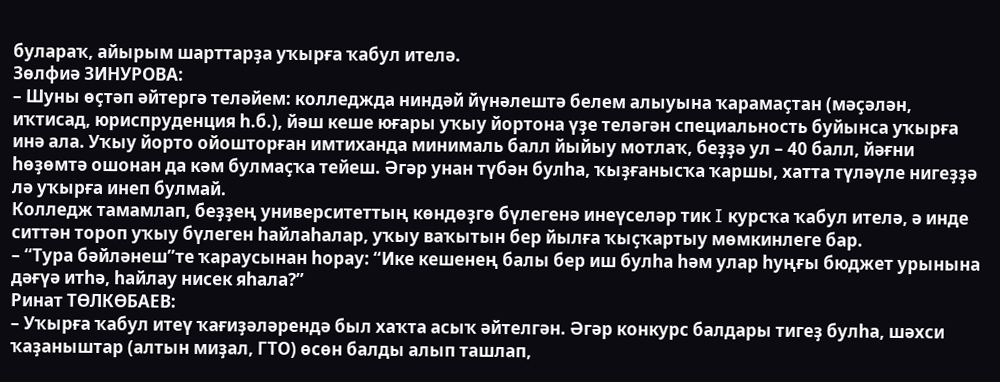булараҡ, айырым шарттарҙа уҡырға ҡабул ителә.
Зөлфиә ЗИНУРОВА:
– Шуны өҫтәп әйтергә теләйем: колледжда ниндәй йүнәлештә белем алыуына ҡарамаҫтан (мәҫәлән, иҡтисад, юриспруденция һ.б.), йәш кеше юғары уҡыу йортона үҙе теләгән специальность буйынса уҡырға инә ала. Уҡыу йорто ойошторған имтиханда минималь балл йыйыу мотлаҡ, беҙҙә ул – 40 балл, йәғни һөҙөмтә ошонан да кәм булмаҫҡа тейеш. Әгәр унан түбән булһа, ҡыҙғанысҡа ҡаршы, хатта түләүле нигеҙҙә лә уҡырға инеп булмай.
Колледж тамамлап, беҙҙең университеттың көндөҙгө бүлегенә инеүселәр тик I курсҡа ҡабул ителә, ә инде ситтән тороп уҡыу бүлеген һайлаһалар, уҡыу ваҡытын бер йылға ҡыҫҡартыу мөмкинлеге бар.
– “Тура бәйләнеш”те ҡараусынан һорау: “Ике кешенең балы бер иш булһа һәм улар һуңғы бюджет урынына дәғүә итһә, һайлау нисек яһала?”
Ринат ТӨЛКӨБАЕВ:
– Уҡырға ҡабул итеү ҡағиҙәләрендә был хаҡта асыҡ әйтелгән. Әгәр конкурс балдары тигеҙ булһа, шәхси ҡаҙаныштар (алтын миҙал, ГТО) өсөн балды алып ташлап,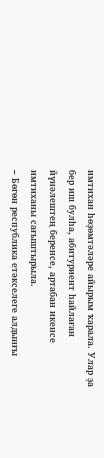имтихан һөҙөмтәләре айырым ҡарала. Улар ҙа бер иш булһа, абитуриент һайлаған йүнәлештең беренсе, артабан икенсе имтиханы сағыштырыла.
– Бөгөн республика етәкселеге алдынғы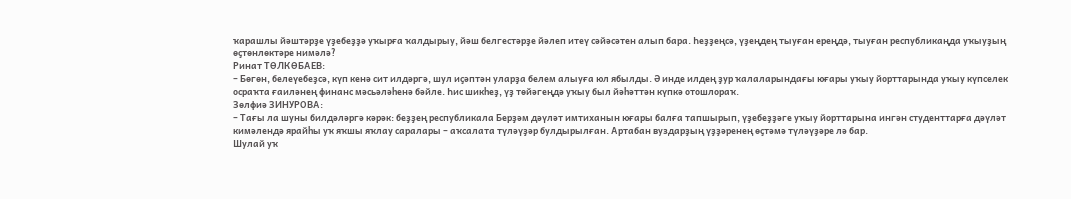ҡарашлы йәштәрҙе үҙебеҙҙә уҡырға ҡалдырыу, йәш белгестәрҙе йәлеп итеү сәйәсәтен алып бара. Һеҙҙеңсә, үҙеңдең тыуған ереңдә, тыуған республикаңда уҡыуҙың өҫтөнлөктәре нимәлә?
Ринат ТӨЛКӨБАЕВ:
– Бөгөн, белеүебеҙсә, күп кенә сит илдәргә, шул иҫәптән уларҙа белем алыуға юл ябылды. Ә инде илдең ҙур ҡалаларындағы юғары уҡыу йорттарында уҡыу күпселек осраҡта ғаиләнең финанс мәсьәләһенә бәйле. Һис шикһеҙ, үҙ төйәгеңдә уҡыу был йәһәттән күпкә отошлораҡ.
Зөлфиә ЗИНУРОВА:
– Тағы ла шуны билдәләргә кәрәк: беҙҙең республикала Берҙәм дәүләт имтиханын юғары балға тапшырып, үҙебеҙҙәге уҡыу йорттарына ингән студенттарға дәүләт кимәлендә ярайһы уҡ яҡшы яҡлау саралары – аҡсалата түләүҙәр булдырылған. Артабан вуздарҙың үҙҙәренең өҫтәмә түләүҙәре лә бар.
Шулай уҡ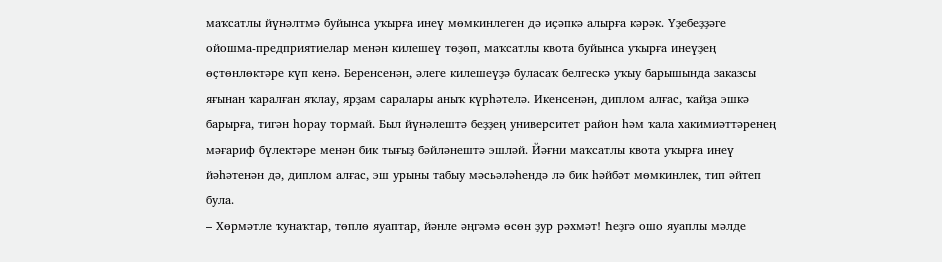маҡсатлы йүнәлтмә буйынса уҡырға инеү мөмкинлеген дә иҫәпкә алырға кәрәк. Үҙебеҙҙәге ойошма-предприятиелар менән килешеү төҙөп, маҡсатлы квота буйынса уҡырға инеүҙең өҫтөнлөктәре күп кенә. Беренсенән, әлеге килешеүҙә буласаҡ белгескә уҡыу барышында заказсы яғынан ҡаралған яҡлау, ярҙам саралары аныҡ күрһәтелә. Икенсенән, диплом алғас, ҡайҙа эшкә барырға, тигән һорау тормай. Был йүнәлештә беҙҙең университет район һәм ҡала хакимиәттәренең мәғариф бүлектәре менән бик тығыҙ бәйләнештә эшләй. Йәғни маҡсатлы квота уҡырға инеү йәһәтенән дә, диплом алғас, эш урыны табыу мәсьәләһендә лә бик һәйбәт мөмкинлек, тип әйтеп була.
– Хөрмәтле ҡунаҡтар, төплө яуаптар, йәнле әңгәмә өсөн ҙур рәхмәт! Һеҙгә ошо яуаплы мәлде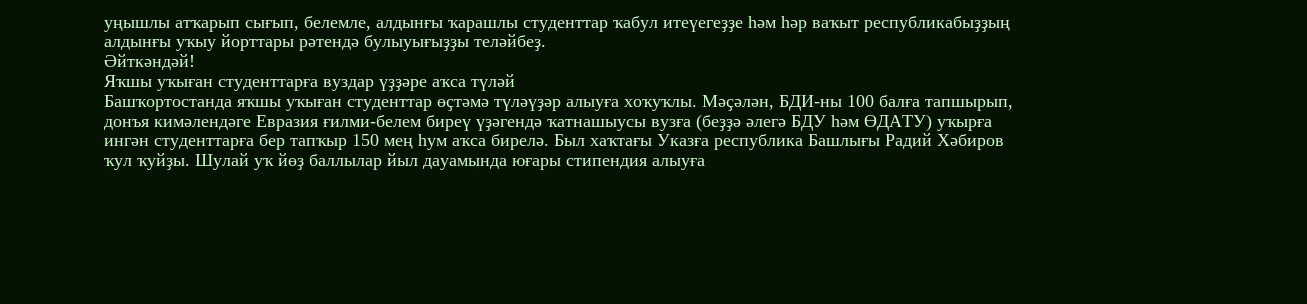уңышлы атҡарып сығып, белемле, алдынғы ҡарашлы студенттар ҡабул итеүегеҙҙе һәм һәр ваҡыт республикабыҙҙың алдынғы уҡыу йорттары рәтендә булыуығыҙҙы теләйбеҙ.
Әйткәндәй!
Яҡшы уҡыған студенттарға вуздар үҙҙәре аҡса түләй
Башҡортостанда яҡшы уҡыған студенттар өҫтәмә түләүҙәр алыуға хоҡуҡлы. Мәҫәлән, БДИ-ны 100 балға тапшырып, донъя кимәлендәге Евразия ғилми-белем биреү үҙәгендә ҡатнашыусы вузға (беҙҙә әлегә БДУ һәм ӨДАТУ) уҡырға ингән студенттарға бер тапҡыр 150 мең һум аҡса бирелә. Был хаҡтағы Указға республика Башлығы Радий Хәбиров ҡул ҡуйҙы. Шулай уҡ йөҙ баллылар йыл дауамында юғары стипендия алыуға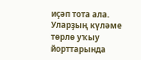иҫәп тота ала. Уларҙың күләме төрлө уҡыу йорттарында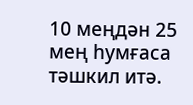10 меңдән 25 мең һумғаса тәшкил итә.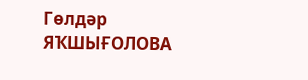Гөлдәр ЯҠШЫҒОЛОВА